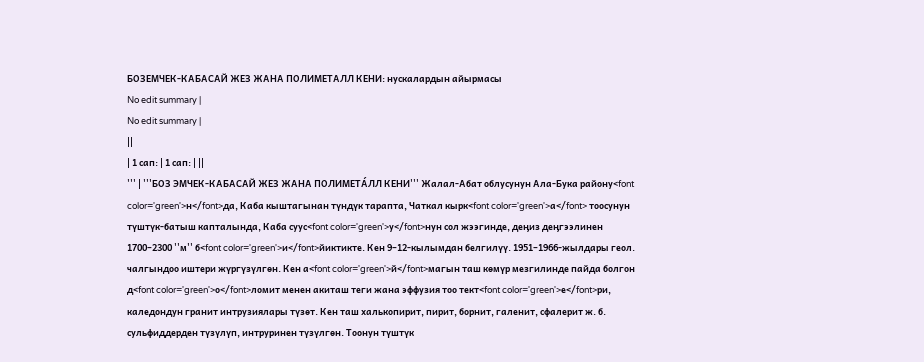БОЗЕМЧЕК-КАБАСАЙ ЖЕЗ ЖАНА ПОЛИМЕТАЛЛ КЕНИ: нускалардын айырмасы
No edit summary |
No edit summary |
||
| 1 сап: | 1 сап: | ||
''' | '''БОЗ ЭМЧЕК-КАБАСАЙ ЖЕЗ ЖАНА ПОЛИМЕТА́ЛЛ КЕНИ''' Жалал-Абат облусунун Ала-Бука району<font color='green'>н</font>да, Каба кыштагынан түндүк тарапта, Чаткал кырк<font color='green'>а</font> тоосунун түштүк-батыш капталында, Каба суус<font color='green'>у</font>нун сол жээгинде, деӊиз деӊгээлинен 1700–2300 ''м'' б<font color='green'>и</font>йиктикте. Кен 9–12-кылымдан белгилүү. 1951–1966-жылдары геол. чалгындоо иштери жүргүзүлгөн. Кен а<font color='green'>й</font>магын таш көмүр мезгилинде пайда болгон д<font color='green'>о</font>ломит менен акиташ теги жана эффузия тоо тект<font color='green'>е</font>ри, каледондун гранит интрузиялары түзөт. Кен таш халькопирит, пирит, борнит, галенит, сфалерит ж. б. сульфиддерден түзүлүп, интруринен түзүлгөн. Тоонун түштүк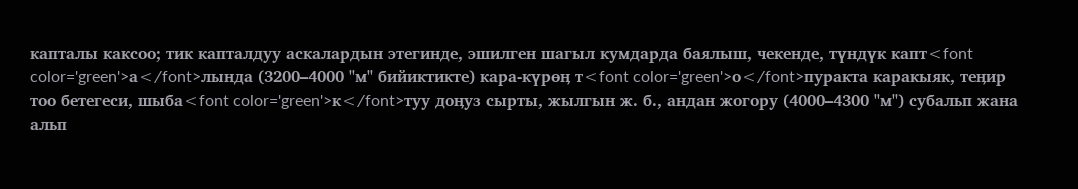капталы каксоо; тик капталдуу аскалардын этегинде, эшилген шагыл кумдарда баялыш, чекенде, түндүк капт<font color='green'>а</font>лында (3200–4000 ''м'' бийиктикте) кара-күрөӊ т<font color='green'>о</font>пуракта каракыяк, теӊир тоо бетегеси, шыба<font color='green'>к</font>туу доӊуз сырты, жылгын ж. б., андан жогору (4000–4300 ''м'') субальп жана альп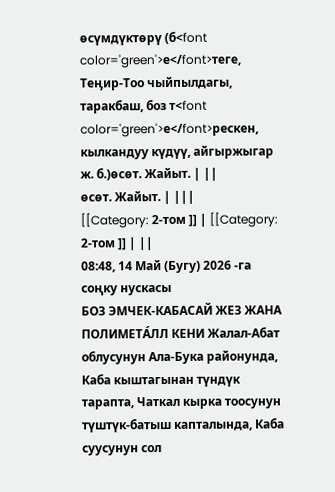өсүмдүктөрү (б<font color='green'>е</font>теге, Теӊир-Тоо чыйпылдагы, таракбаш, боз т<font color='green'>е</font>рескен, кылкандуу күдүү, айгыржыгар ж. б.)өсөт. Жайыт. | ||
өсөт. Жайыт. | |||
[[Category: 2-том ]] | [[Category: 2-том ]] | ||
08:48, 14 Май (Бугу) 2026 -га соңку нускасы
БОЗ ЭМЧЕК-КАБАСАЙ ЖЕЗ ЖАНА ПОЛИМЕТА́ЛЛ КЕНИ Жалал-Абат облусунун Ала-Бука районунда, Каба кыштагынан түндүк тарапта, Чаткал кырка тоосунун түштүк-батыш капталында, Каба суусунун сол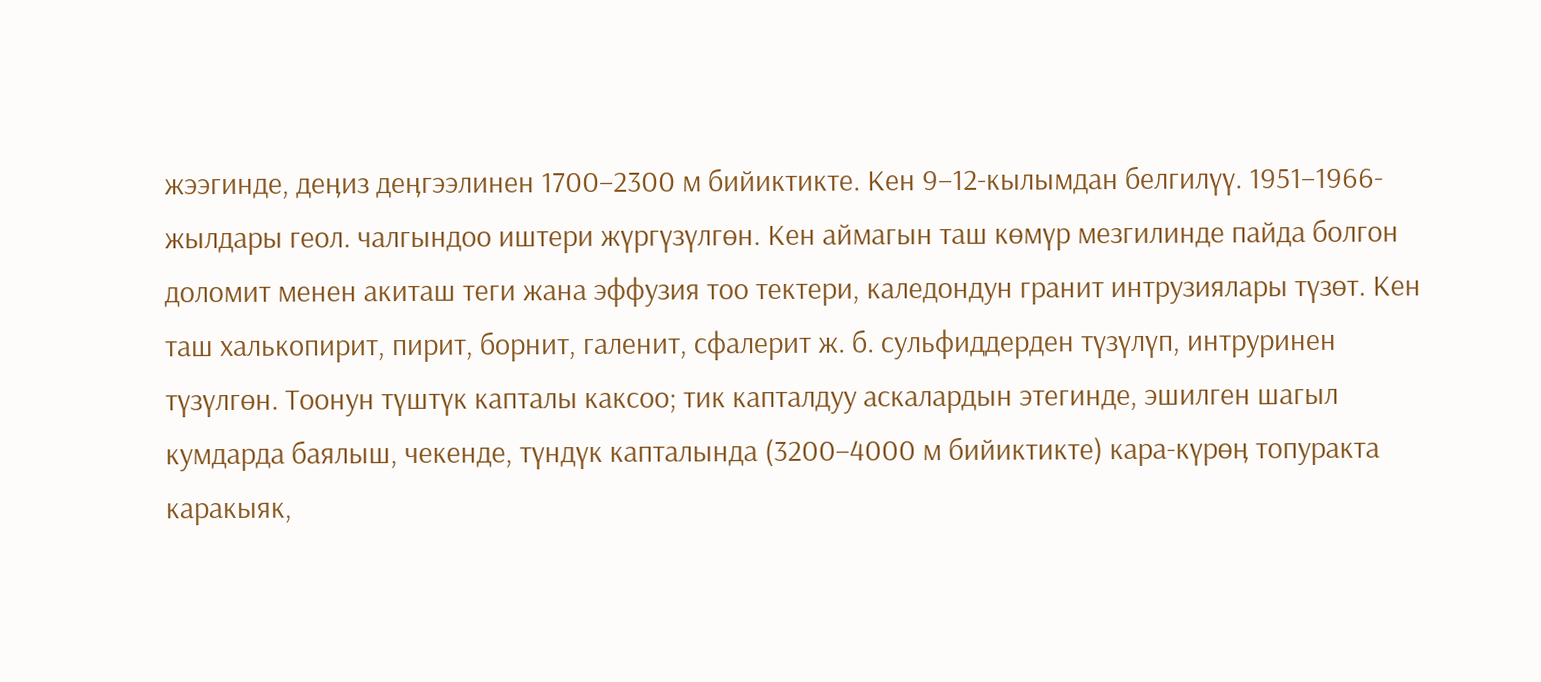жээгинде, деӊиз деӊгээлинен 1700–2300 м бийиктикте. Кен 9–12-кылымдан белгилүү. 1951–1966-жылдары геол. чалгындоо иштери жүргүзүлгөн. Кен аймагын таш көмүр мезгилинде пайда болгон доломит менен акиташ теги жана эффузия тоо тектери, каледондун гранит интрузиялары түзөт. Кен таш халькопирит, пирит, борнит, галенит, сфалерит ж. б. сульфиддерден түзүлүп, интруринен түзүлгөн. Тоонун түштүк капталы каксоо; тик капталдуу аскалардын этегинде, эшилген шагыл кумдарда баялыш, чекенде, түндүк капталында (3200–4000 м бийиктикте) кара-күрөӊ топуракта каракыяк,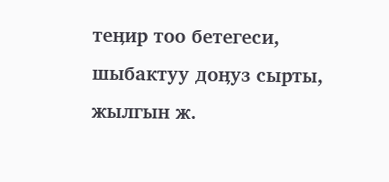теӊир тоо бетегеси, шыбактуу доӊуз сырты, жылгын ж.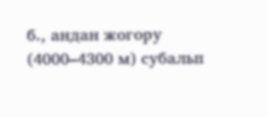б., андан жогору (4000–4300 м) субальп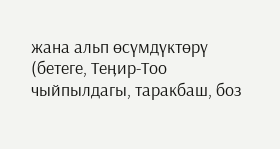жана альп өсүмдүктөрү (бетеге, Теӊир-Тоо чыйпылдагы, таракбаш, боз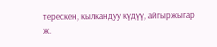терескен, кылкандуу күдүү, айгыржыгар ж.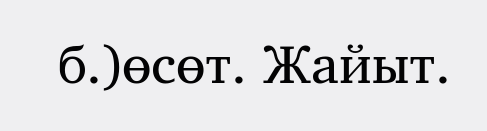б.)өсөт. Жайыт.